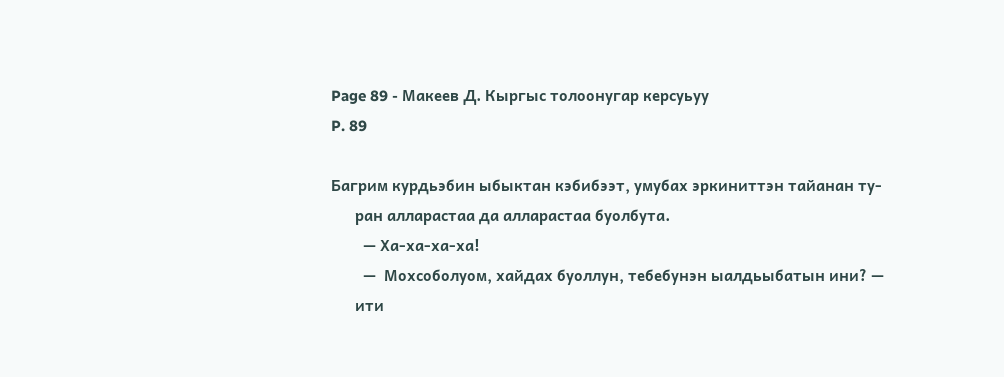Page 89 - Макеев Д. Кыргыс толоонугар керсуьуу
P. 89

Багрим курдьэбин ыбыктан кэбибээт, умубах эркиниттэн тайанан ту-
      ран алларастаа да алларастаа буолбута.
        — Ха-ха-ха-ха!
        —  Мохсоболуом, хайдах буоллун, тебебунэн ыалдьыбатын ини? —
      ити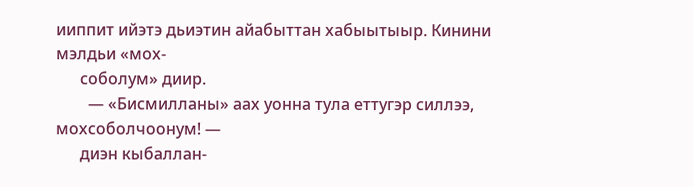ииппит ийэтэ дьиэтин айабыттан хабыытыыр. Кинини мэлдьи «мох-
      соболум» диир.
        — «Бисмилланы» аах уонна тула еттугэр силлээ, мохсоболчоонум! —
      диэн кыбаллан-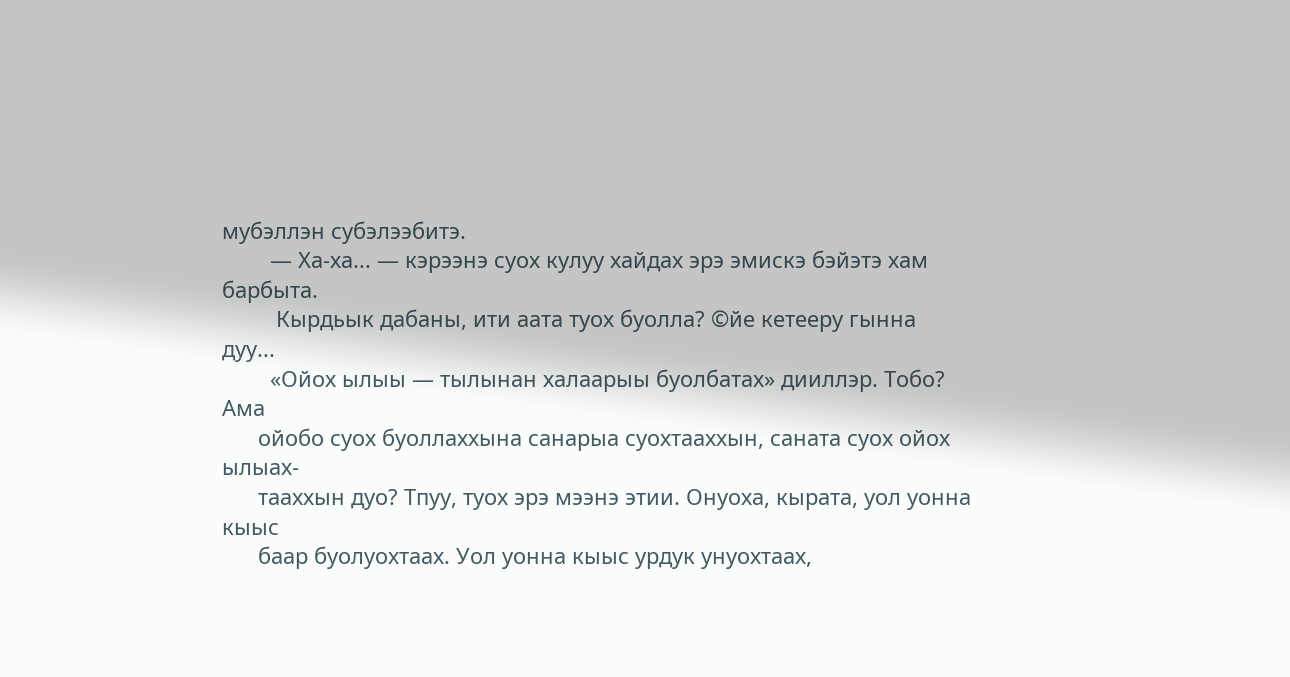мубэллэн субэлээбитэ.
        — Ха-ха... — кэрээнэ суох кулуу хайдах эрэ эмискэ бэйэтэ хам барбыта.
         Кырдьык дабаны, ити аата туох буолла? ©йе кетееру гынна дуу...
        «Ойох ылыы — тылынан халаарыы буолбатах» дииллэр. Тобо? Ама
      ойобо суох буоллаххына санарыа суохтааххын, саната суох ойох ылыах-
      тааххын дуо? Тпуу, туох эрэ мээнэ этии. Онуоха, кырата, уол уонна кыыс
      баар буолуохтаах. Уол уонна кыыс урдук унуохтаах,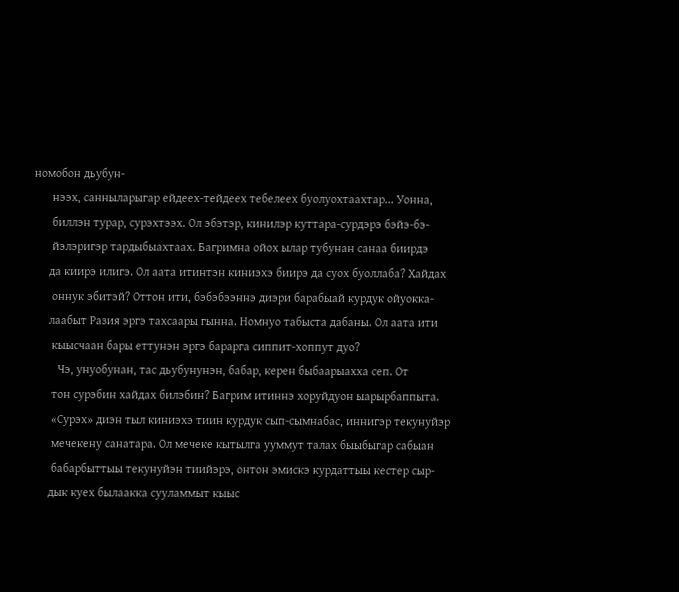номобон дьубун-
      нээх, санныларыгар ейдеех-тейдеех тебелеех буолуохтаахтар... Уонна,
      биллэн турар, сурэхтээх. Ол эбэтэр, кинилэр куттара-сурдэрэ бэйэ-бэ-
      йэлэригэр тардыбыахтаах. Багримна ойох ылар тубунан санаа биирдэ
     да киирэ илигэ. Ол аата итинтэн киниэхэ биирэ да суох буоллаба? Хайдах
      оннук эбитэй? Оттон ити, бэбэбээннэ диэри барабыай курдук ойуокка-
     лаабыт Разия эргэ тахсаары гынна. Номнуо табыста дабаны. Ол аата ити
      кыысчаан бары еттунэн эргэ барарга сиппит-хоппут дуо?
        Чэ, унуобунан, тас дьубунунэн, бабар, керен быбаарыахха сеп. От
      тон сурэбин хайдах билэбин? Багрим итиннэ хоруйдуон ыарырбаппыта.
      «Сурэх» диэн тыл киниэхэ тиин курдук сып-сымнабас, иннигэр текунуйэр
      мечекену санатара. Ол мечеке кытылга ууммут талах быыбыгар сабыан
      бабарбыттыы текунуйэн тиийэрэ, онтон эмискэ курдаттыы кестер сыр-
     дык куех былаакка сууламмыт кыыс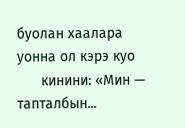буолан хаалара уонна ол кэрэ куо
      кинини: «Мин — тапталбын...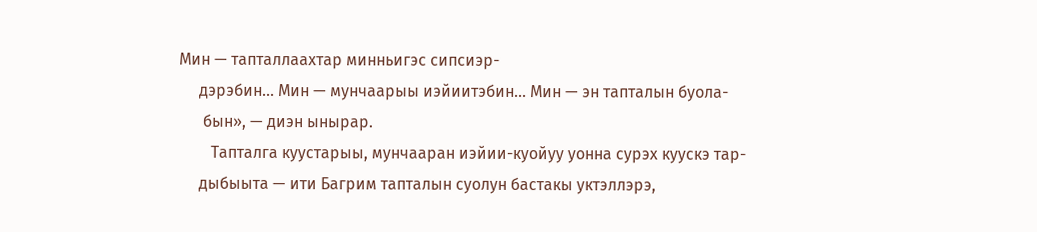Мин — тапталлаахтар минньигэс сипсиэр-
     дэрэбин... Мин — мунчаарыы иэйиитэбин... Мин — эн тапталын буола-
      бын», — диэн ынырар.
        Тапталга куустарыы, мунчааран иэйии-куойуу уонна сурэх куускэ тар-
     дыбыыта — ити Багрим тапталын суолун бастакы уктэллэрэ,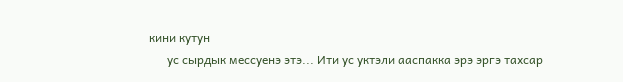кини кутун
      ус сырдык мессуенэ этэ... Ити ус уктэли ааспакка эрэ эргэ тахсар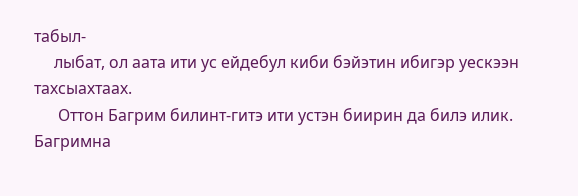табыл-
     лыбат, ол аата ити ус ейдебул киби бэйэтин ибигэр уескээн тахсыахтаах.
      Оттон Багрим билинт-гитэ ити устэн биирин да билэ илик. Багримна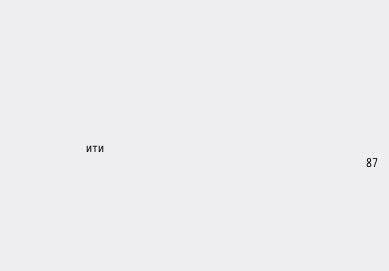ити
                                                                      87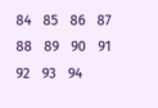84   85   86   87   88   89   90   91   92   93   94